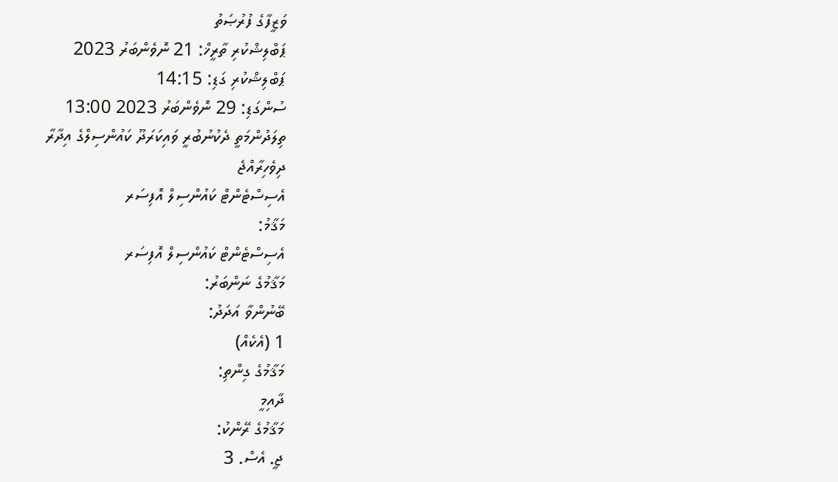ވަޒީފާގެ ފުރުޞަތު
ޕަބްލިޝްކުރި ތާރީޚް: 21 ނޮވެންބަރު 2023
ޕަބްލިޝްކުރި ގަޑި: 14:15
ސުންގަޑި: 29 ނޮވެންބަރު 2023 13:00
ތިލަދުންމަތީ ދެކުނުބުރީ ވައިކަރަދޫ ކައުންސިލްގެ އިދާރާ
ދިވެހިރާއްޖެ
އެސިސްޓެންޓް ކައުންސިލް އޮފިސަރ
މަޤާމު:
އެސިސްޓެންޓް ކައުންސިލް އޮފިސަރ
މަޤާމުގެ ނަންބަރު:
ބޭނުންވާ އަދަދު:
1 (އެކެއް)
މަޤާމުގެ ގިންތި:
ދާއިމީ
މަޤާމުގެ ރޭންކު:
ޖީ. އެސް. 3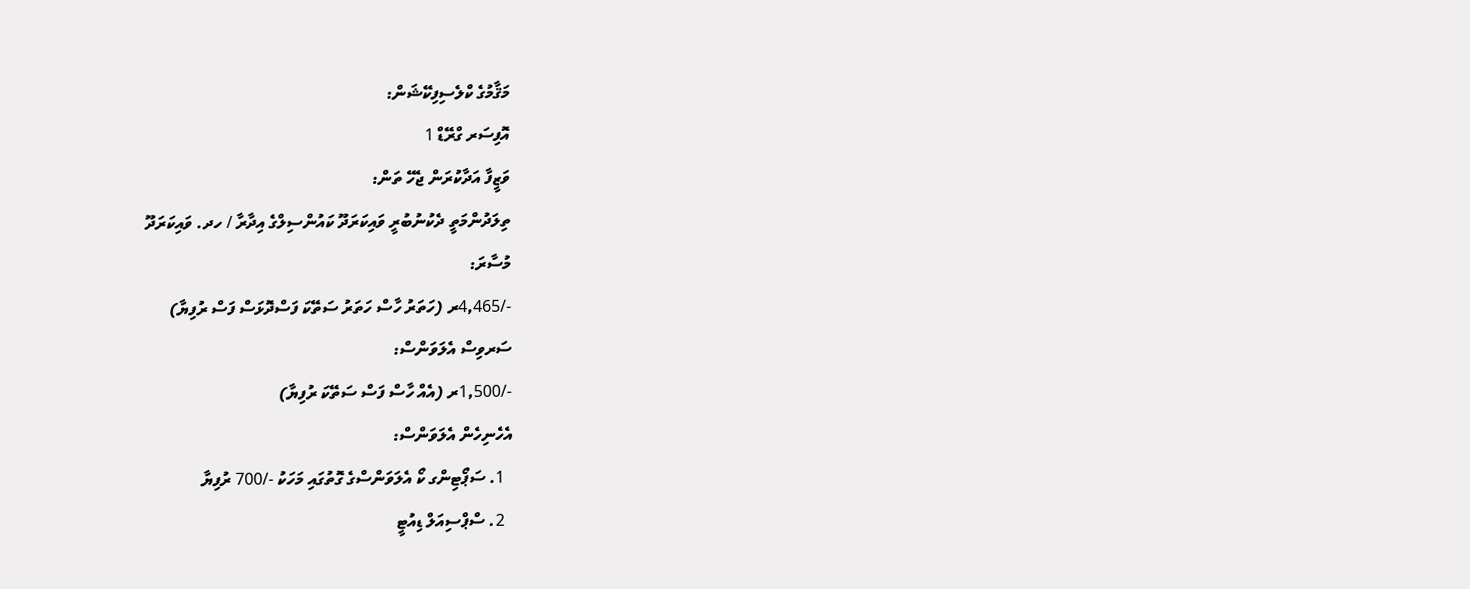މަޤާމުގެ ކްލެސިފިކޭޝަން:
އޮފިސަރ ގްރޭޑް 1
ވަޒީފާ އަދާކުރަން ޖެހޭ ތަން:
ތިލަދުންމަތީ ދެކުނުބުރީ ވައިކަރަދޫ ކައުންސިލްގެ އިދާރާ / ހދ. ވައިކަރަދޫ
މުސާރަ:
-/4,465ރ (ހަތަރު ހާސް ހަތަރު ސަތޭކަ ފަސްދޮޅަސް ފަސް ރުފިޔާ)
ސަރވިސް އެލަވަންސް:
-/1,500ރ (އެއް ހާސް ފަސް ސަތޭކަ ރުފިޔާ)
އެހެނިހެން އެލަވަންސް:
  1. ސަޕޯޓިންގ ކޯ އެލަވަންސްގެ ގޮތުގައި މަހަކު -/700 ރުފިޔާ
  2. ސްޕްސިއަލް ޑިއުޓީ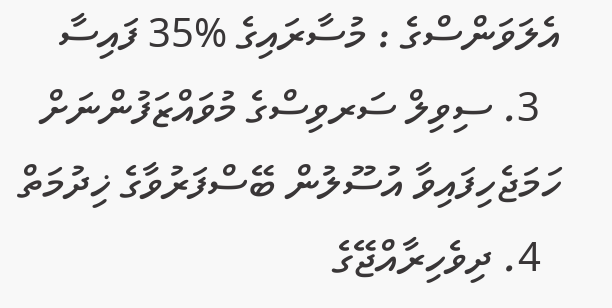އެލަވަންސްގެ : މުސާރައިގެ %35 ފައިސާ
  3. ސިވިލް ސަރވިސްގެ މުވައްޒަފުންނަށް ހަމަޖެހިފައިވާ އުސޫލުން ބޭސްފަރުވާގެ ޚިދުމަތް
  4. ދިވެހިރާއްޖޭގެ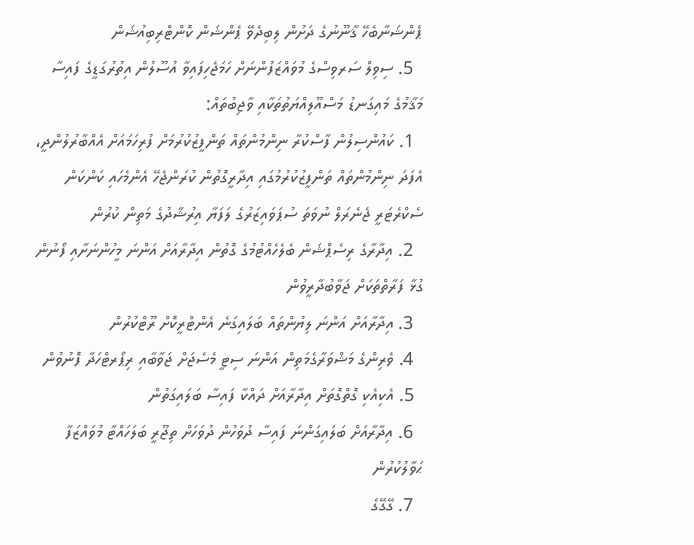ޕެންޝަނާބެހޭ ޤާނޫނުގެ ދަށުން ލިބިދެވޭ ޕެންޝަން ކޮންޓްރިބިއުޝަން
  5. ސިވިލް ސަރވިސްގެ މުވައްޒަފުންނަށް ހަމަޖެހިފައިވާ އުސޫލުން އިތުރުގަޑީގެ ފައިސާ
މަޤާމުގެ މައިގަނޑު މަސްއޫލިއްޔަތުތަކާއި ވާޖިބުތައް:
  1. ކައުންސިލުން ފާސްކުރާ ނިންމުންތައް ތަންފީޒުކުރުމަށް ފުރިހަމައަށް އެއްބާރުލުންދީ، އެފަދަ ނިންމުންތައް ތަންފީޒުކުރުމުގައި އިދާރީގޮތުން ކުރަންޖެހޭ އެންމެހައި ކަންކަން ސެކްރެޓަރީ ޖެނެރަލް ނުވަތަ ސުޕަވައިޒަރުގެ ލަފަޔާ އިރުޝާދުގެ މަތިން ކުރުން
  2. އިދާރާގެ ރިސެޕްޝަން ބެލެހެއްޓުމުގެ ގޮތުން އިދާރާއަށް އަންނަ މީހުންނަށާއި ފޯނުން ގުޅާ ފަރާތްތަކަށް ޖަވާބުދާރީވުން
  3. އިދާރާއަށް އަންނަ ލިޔުންތައް ބަލައިގަނެ އެންޓްރީކޮށް ރޫޓްކުރުން
  4. ވެރިންގެ މަޝްވަރާގެމަތިން އަންނަ ސިޓީ މެސެޖަށް ޖަވާބާއި ރިޕޯރޓްހަދާ ފޮނުވުން
  5. އެކިއެކި ގޮތްގޮތަށް އިދާރާއަށް ދައްކާ ފައިސާ ބަލައިގަތުން
  6. އިދާރާއަށް ބަލައިގަންނަ ފައިސާ ދުވަހުން ދުވަހަށް ތިޖޫރީ ބަލަހައްޓާ މުވައްޒަފާ ޙަވާލުކުރުން
  7. ގޭގޭގެ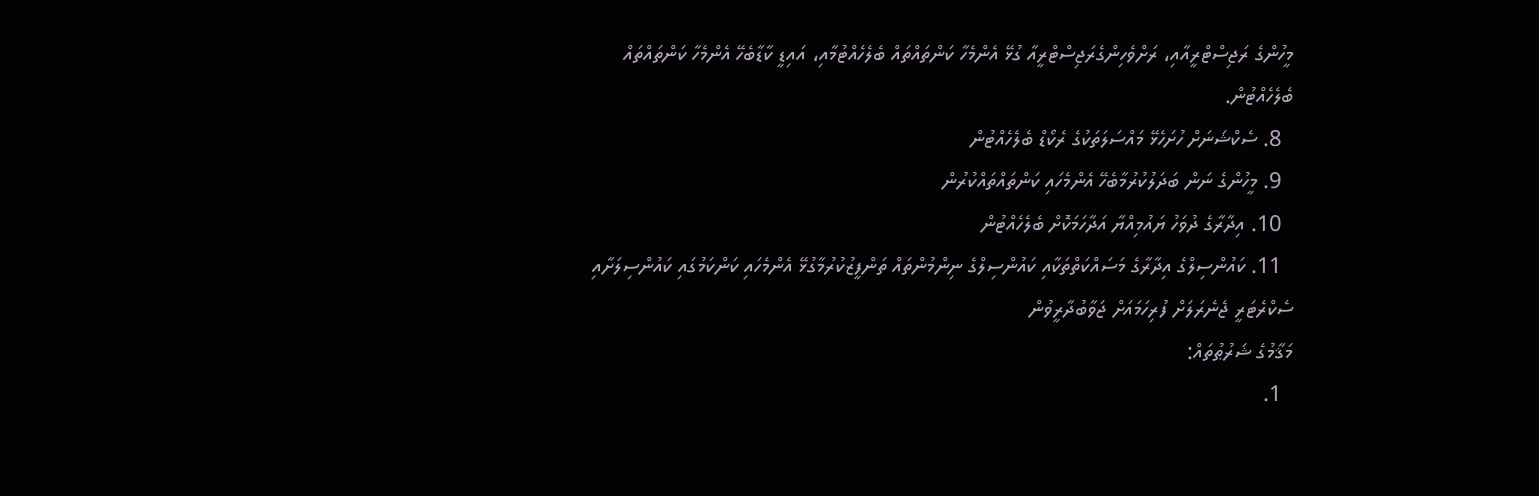މީހުންގެ ރަޖިސްޓްރީއާއި، ރަށްވެހިންގެރަޖިސްޓްރީއާ ގުޅޭ އެންމެހާ ކަންތައްތައް ބެލެހެއްޓުމާއި، އައިޑީ ކާޑާބެހޭ އެންމެހާ ކަންތައްތައް ބެލެހެއްޓުން.
  8. ސެކްޝަނަށް ހުށަހެޅޭ މައްސަލަތަކުގެ ރެކޯޑް ބެލެހެއްޓުން
  9. މީހުންގެ ނަން ބަދަލުކުރުމާބެހޭ އެންމެހައި ކަންތައްތައްކުރުން
  10. އިދާރާގެ ދުވަހު ޔައުމިއްޔާ އަދާހަމަކޮށް ބެލެހެއްޓުން
  11. ކައުންސިލްގެ އިދާރާގެ މަސައްކަތްތަކާއި ކައުންސިލްގެ ނިންމުންތައް ތަންފީޒުކުރުމާގުޅޭ އެންމެހައި ކަންކަމުގައި ކައުންސިލަށާއި ސެކްރެޓަރީ ޖެނެރަލަށް ފުރިހަމައަށް ޖަވާބުދާރީވުން
މަޤާމުގެ ޝަރުޠުތައް:
  1.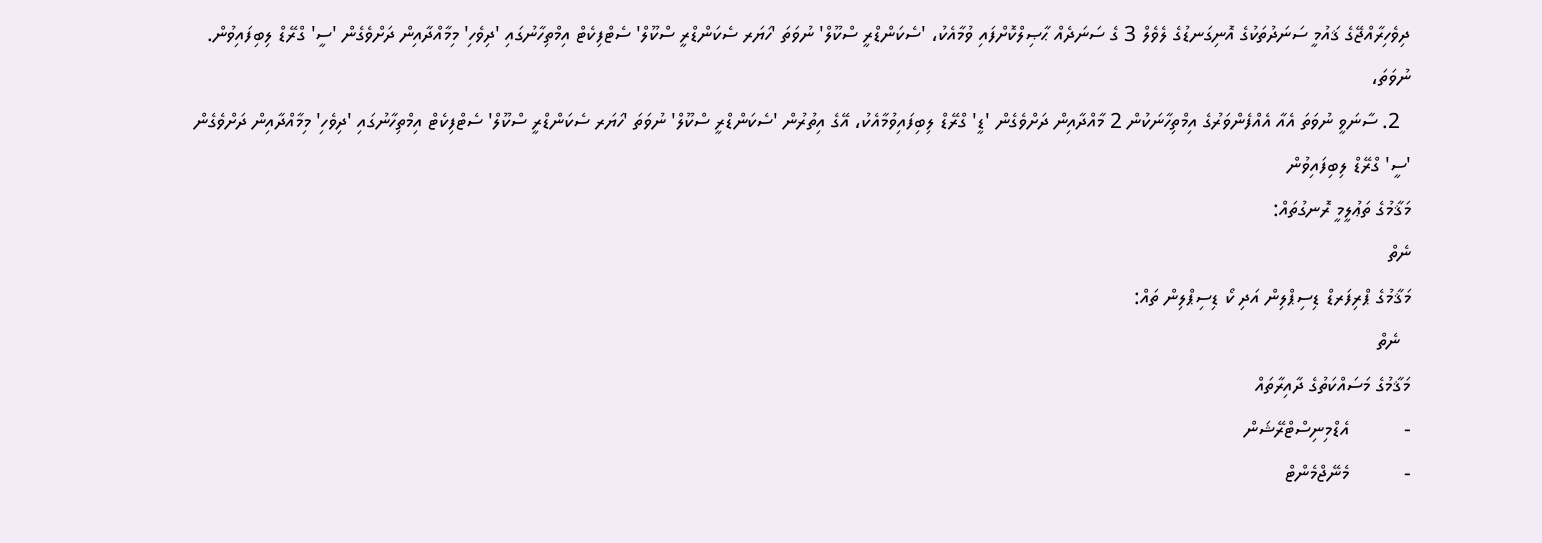ދިވެހިރާއްޖޭގެ ޤައުމީ ސަނަދުތަކުގެ އޮނިގަނޑުގެ ލެވެލް 3 ގެ ސަނަދެއް ޙާޞިލްކޮށްފައި ވުމާއެކު، 'ސެކަންޑްރީ ސްކޫލް' ނުވަތަ 'ހަޔަރ ސެކަންޑްރީ ސްކޫލް' ސެޓްފިކެޓް އިމްތިހާނުގައި 'ދިވެހި' މިމާއްދާއިން ދަށްވެގެން 'ސީ' ގްރޭޑް ލިބިފައިވުން. ނުވަތަ،
  2. ސާނަވީ ނުވަތަ އެއާ އެއްފެންވަރުގެ އިމްތިހާނަކުން 2 މާއްދާއިން ދަށްވެގެން 'ޑީ' ގްރޭޑް ލިބިފައިވުމާއެކު، އޭގެ އިތުރުން 'ސެކަންޑްރީ ސްކޫލް' ނުވަތަ 'ހަޔަރ ސެކަންޑްރީ ސްކޫލް' ސެޓްފިކެޓް އިމްތިހާނުގައި 'ދިވެހި' މިމާއްދާއިން ދަށްވެގެން 'ސީ' ގްރޭޑް ލިބިފައިވުން
މަޤާމުގެ ތަޢުލީމީ ރޮނގުތައް:
ނެތް
މަޤާމުގެ ޕްރިފަރޑް ޑިސިޕްލިން އަދި ކޯ ޑިސިޕްލިން ތައް:
  ނެތް
މަޤާމުގެ މަސައްކަތުގެ ދާއިރާތައް
-          އެޑްމިނިސްޓްރޭޝަން
-          މެނޭޖްމެންޓް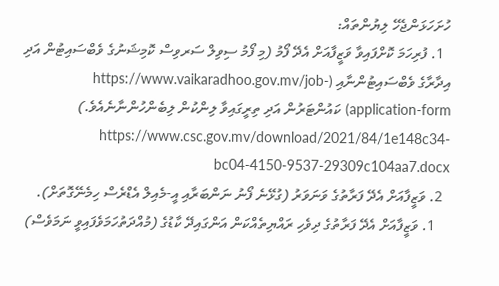ހުށަހަޅަންޖެހޭ ލިޔުންތައް:
  1. ފުރިހަމަ ކޮށްފައިވާ ވަޒީފާއަށް އެދޭ ފޯމު (މި ފޯމު ސިވިލް ސަރވިސް ކޮމިޝަނުގެ ވެބްސައިޓުން އަދި އިދާރާގެ ވެބްސައިޓުންނާއި (https://www.vaikaradhoo.gov.mv/job-application-form) ކައުންޓަރުން އަދި ތިރީގައިވާ ލިންކުން ލިބެންހުންނާނެއެވެ.)  https://www.csc.gov.mv/download/2021/84/1e148c34-bc04-4150-9537-29309c104aa7.docx
  2. ވަޒީފާއަށް އެދޭ ފަރާތުގެ ވަނަވަރު (ގުޅޭނެ ފޯނު ނަންބަރާއި އީ-މެއިލް އެޑްރެސް ހިމެނޭގޮތަށް).
    1. ވަޒީފާއަށް އެދޭ ފަރާތުގެ ދިވެހި ރައްޔިތެއްކަން އަންގައިދޭ ކާޑުގެ (މުއްދަތުހަމަވެފައިވީ ނަމަވެސް)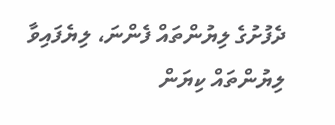ދެފުށުގެ ލިޔުންތައް ފެންނަ، ލިޔެފައިވާ ލިޔުންތައް ކިޔަން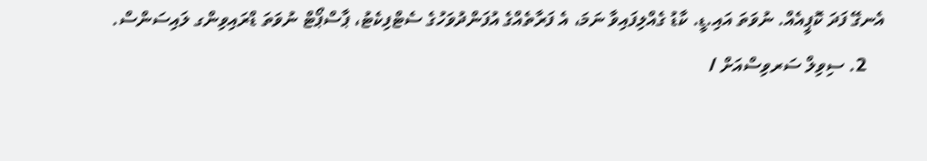އެނގޭ ފަދަ ކޮޕީއެއް. ނުވަތަ އައި.ޑީ. ކާޑު ގެއްލިފައިވާ ނަމަ، އެ ފަރާތެއްގެ އުފަންދުވަހުގެ ސެޓްފިކެޓު، ޕާސްޕޯޓް ނުވަތަ ޑްރައިވިންގ ލައިސަންސް.
    2. ސިވިލް ސަރވިސްއަށް /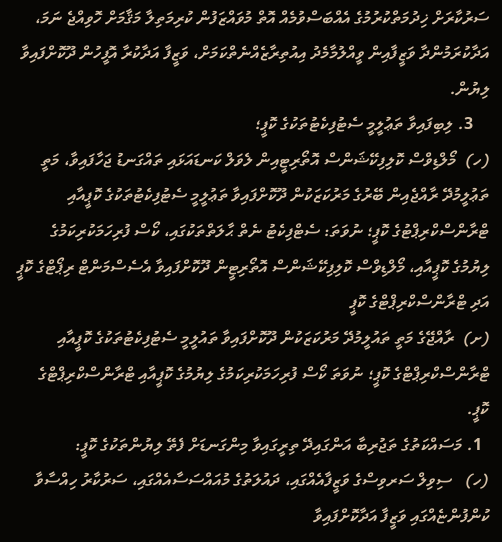ސަރުކާރަށް ޚިދުމަތްކުރުމުގެ އެއްބަސްވުމެއް އޮތް މުވައްޒަފުން ކުރިމަތިލާ މަޤާމަށް ހޮވިއްޖެ ނަމަ، އަދާކުރަމުންދާ ވަޒީފާއިން ވީއްލުމާމެދު އިއުތިރާޒެއްނެތްކަމަށް، ވަޒީފާ އަދާކުރާ އޮފީހުން ދޫކޮށްފައިވާ ލިޔުން.
    3. ލިބިފައިވާ ތަޢުލީމީ ސެޓުފިކެޓުތަކުގެ ކޮޕީ؛
(ހ)  މޯލްޑިވްސް ކޮލިފިކޭޝަންސް އޮތޯރިޓީއިން ލެވަލް ކަނޑައަޅައި ތައްގަނޑު ޖަހާފައިވާ، މަތީ ތަޢުލީމުދޭ ރާއްޖެއިން ބޭރުގެ މަރުކަޒަކުން ދޫކޮށްފައިވާ ތަޢުލީމީ ސެޓުފިކެޓުތަކުގެ ކޮޕީއާއި ޓްރާންސްކްރިޕްޓުގެ ކޮޕީ؛ ނުވަތަ: ސެޓްފިކެޓު ނެތް ޙާލަތްތަކުގައި، ކޯސް ފުރިހަމަކުރިކަމުގެ ލިޔުމުގެ ކޮޕީއާއި، މޯލްޑިވްސް ކޮލިފިކޭޝަންސް އޮތޯރިޓީން ދޫކޮށްފައިވާ އެސެސްމަންޓް ރިޕޯޓްގެ ކޮޕީ އަދި ޓްރާންސްކްރިޕްޓްގެ ކޮޕީ
(ށ)  ރާއްޖޭގެ މަތީ ތައުލީމުދޭ މަރުކަޒަކުން ދޫކޮށްފައިވާ ތައުލީމީ ސެޓުފިކެޓުތަކުގެ ކޮޕީއާއި ޓްރާންސްކްރިޕްޓްގެ ކޮޕީ؛ ނުވަތަ ކޯސް ފުރިހަމަކުރިކަމުގެ ލިޔުމުގެ ކޮޕީއާއި ޓްރާންސްކްރިޕްޓްގެ ކޮޕީ.
  1. މަސައްކަތުގެ ތަޖުރިބާ އަންގައިދޭ ތިރީގައިވާ މިންގަނޑަށް ފެތޭ ލިޔުންތަކުގެ ކޮޕީ:
(ހ)   ސިވިލް ސަރވިސްގެ ވަޒީފާއެއްގައި، ދައުލަތުގެ މުއައްސަސާއެއްގައި، ސަރުކާރު ހިއްސާވާ ކުންފުންޏެއްގައި ވަޒީފާ އަދާކޮށްފައިވާ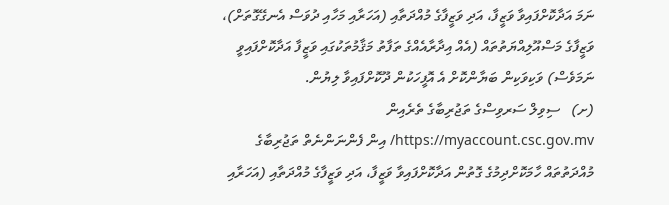ނަމަ އަދާކޮށްފައިވާ ވަޒީފާ، އަދި ވަޒީފާގެ މުއްދަތާއި (އަހަރާއި މަހާއި ދުވަސް އެނގޭގޮތަށް)، ވަޒީފާގެ މަސްއޫލިއްޔަތުތައް (އެއް އިދާރާއެއްގެ ތަފާތު މަޤާމުތަކުގައި ވަޒީފާ އަދާކޮށްފައިވީ ނަމަވެސް) ވަކިވަކިން ބަޔާންކޮށް އެ އޮފީހަކުން ދޫކޮށްފައިވާ ލިޔުން.
(ށ)   ސިވިލް ސަރވިސްގެ ތަޖުރިބާގެ ތެރެއިން https://myaccount.csc.gov.mv/ އިން ފެންނަންނެތް ތަޖުރިބާގެ މުއްދަތުތައް ހާމަކޮށްދިމުގެ ގޮތުން އަދާކޮށްފައިވާ ވަޒީފާ، އަދި ވަޒީފާގެ މުއްދަތާއި (އަހަރާއި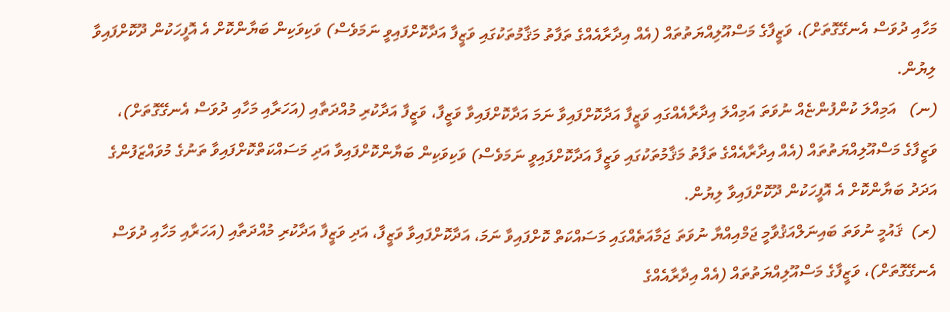މަހާއި ދުވަސް އެނގޭގޮތަށް)، ވަޒީފާގެ މަސްއޫލިއްޔަތުތައް (އެއް އިދާރާއެއްގެ ތަފާތު މަޤާމުތަކުގައި ވަޒީފާ އަދާކޮށްފައިވީ ނަމަވެސް) ވަކިވަކިން ބަޔާންކޮށް އެ އޮފީހަކުން ދޫކޮށްފައިވާ ލިޔުން.
(ނ)   އަމިއްލަ ކުންފުންޏެއް ނުވަތަ އަމިއްލަ އިދާރާއެއްގައި ވަޒީފާ އަދާކޮށްފައިވާ ނަމަ އަދާކޮށްފައިވާ ވަޒީފާ، ވަޒީފާ އަދާކުރި މުއްދަތާއި (އަހަރާއި މަހާއި ދުވަސް އެނގޭގޮތަށް)، ވަޒީފާގެ މަސްއޫލިއްޔަތުތައް (އެއް އިދާރާއެއްގެ ތަފާތު މަޤާމުތަކުގައި ވަޒީފާ އަދާކޮށްފައިވީ ނަމަވެސް) ވަކިވަކިން ބަޔާންކޮށްފައިވާ އަދި މަސައްކަތްކޮށްފައިވާ ތަނުގެ މުވައްޒަފުންގެ އަދަދު ބަޔާންކޮށް އެ އޮފީހަކުން ދޫކޮށްފައިވާ ލިޔުން.
(ރ)  ޤައުމީ ނުވަތަ ބައިނަލްއަޤުވާމީ ޖަމްއިއްޔާ ނުވަތަ ޖަމާއަތެއްގައި މަސައްކަތް ކޮށްފައިވާ ނަމަ، އަދާކޮށްފައިވާ ވަޒީފާ، އަދި ވަޒީފާ އަދާކުރި މުއްދަތާއި (އަހަރާއި މަހާއި ދުވަސް އެނގޭގޮތަށް)، ވަޒީފާގެ މަސްއޫލިއްޔަތުތައް (އެއް އިދާރާއެއްގެ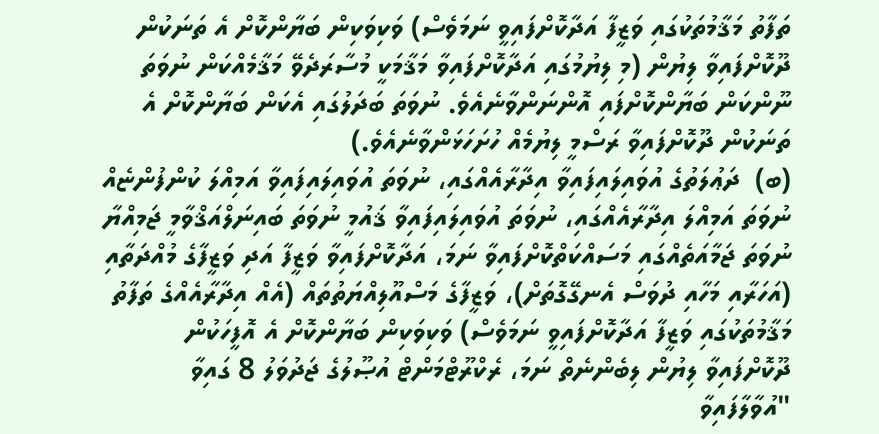ތަފާތު މަޤާމުތަކުގައި ވަޒީފާ އަދާކޮށްފައިވީ ނަމަވެސް) ވަކިވަކިން ބަޔާންކޮށް އެ ތަނަކުން ދޫކޮށްފައިވާ ލިޔުން (މި ލިޔުމުގައި އަދާކޮށްފައިވާ މަޤާމަކީ މުސާރަދެވޭ މަޤާމެއްކަން ނުވަތަ ނޫންކަން ބަޔާންކޮށްފައި އޮންނަންވާނެއެވެ. ނުވަތަ ބަދަލުގައި އެކަން ބަޔާންކޮށް އެ ތަނަކުން ދޫކޮށްފައިވާ ރަސްމީ ލިޔުމެއް ހުށަހަޅަންވާނެއެވެ.)
(ބ)  ދަޢުލަތުގެ އުވައިލައިފައިވާ އިދާރާއެއްގައި، ނުވަތަ އުވައިލައިފައިވާ އަމިއްލަ ކުންފުންޏެއް ނުވަތަ އަމިއްލަ އިދާރާއެއްގައި، ނުވަތަ އުވައިލައިފައިވާ ޤައުމީ ނުވަތަ ބައިނަލްއަޤްވާމީ ޖަމިއްޔާ ނުވަތަ ޖަމާއަތެއްގައި މަސައްކަތްކޮށްފައިވާ ނަމަ، އަދާކޮށްފައިވާ ވަޒީފާ އަދި ވަޒީފާގެ މުއްދަތާއި (އަހަރާއި މަހާއި ދުވަސް އެނގޭގޮތަށް)، ވަޒީފާގެ މަސްއޫލިއްޔަތުތައް (އެއް އިދާރާއެއްގެ ތަފާތު މަޤާމުތަކުގައި ވަޒީފާ އަދާކޮށްފައިވީ ނަމަވެސް) ވަކިވަކިން ބަޔާންކޮށް އެ އޮފީހަކުން ދޫކޮށްފައިވާ ލިޔުން ލިބެންނެތް ނަމަ، ރެކްރޫޓްމަންޓް އުޞޫލުގެ ޖަދުވަލު 8 ގައިވާ "އުވާލާފައިވާ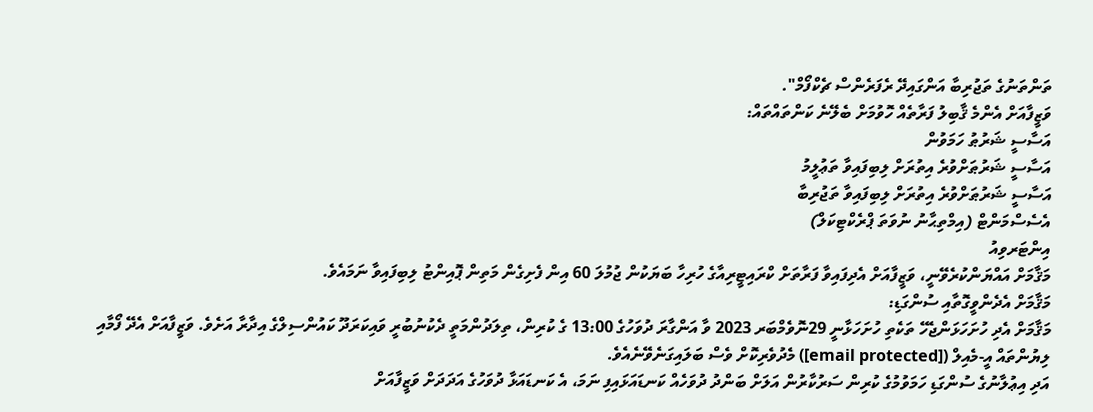ތަންތަނުގެ ތަޖުރިބާ އަންގައިދޭ ރެފަރެންސް ޗެކްފޯމް".
ވަޒީފާއަށް އެންމެ ޤާބިލު ފަރާތެއް ހޮވުމަށް ބެލޭނެ ކަންތައްތައް:
އަސާސީ ޝަރުޠު ހަމަވުން
އަސާސީ ޝަރުޠަށްވުރެ އިތުރަށް ލިބިފައިވާ ތަޢުލީމު
އަސާސީ ޝަރުޠަށްވުރެ އިތުރަށް ލިބިފައިވާ ތަޖުރިބާ
އެސެސްމަންޓް (އިމްތިޙާނު ނުވަތަ ޕްރެކްޓިކަލް)
އިންޓަރވިއު
މަޤާމަށް އައްޔަންކުރެވޭނީ، ވަޒީފާއަށް އެދިފައިވާ ފަރާތަށް ކްރައިޓީރިއާގެ ހުރިހާ ބަޔަކުން ޖުމުލަ 60 އިން ފެށިގެން މަތިން ޕޮއިންޓު ލިބިފައިވާ ނަމައެވެ.
މަޤާމަށް އެދެންވީގޮތާއި ސުންގަޑި:
މަޤާމަށް އެދި ހުށަހަޅަންޖެހޭ ތަކެތި ހުށަހަޅާނީ 29ނޮވެމްބަރ 2023 ވާ އަންގާރަ ދުވަހުގެ 13:00 ގެ ކުރިން، ތިލަދުންމަތީ ދެކުނުބުރީ ވައިކަރަދޫ ކައުންސިލްގެ އިދާރާ އަށެވެ. ވަޒީފާއަށް އެދޭ ފޯމާއި ލިޔުންތައް އީ-މެއިލް ([email protected]) މެދުވެރިކޮށް ވެސް ބަލައިގަނެވޭނެއެވެ.
އަދި އިޢުލާނުގެ ސުންގަޑި ހަމަވުމުގެ ކުރިން ސަރުކާރުން އަލަށް ބަންދު ދުވަހެއް ކަނޑައަޅައިފި ނަމަ، އެ ކަނޑައަޅާ ދުވަހުގެ އަދަދަށް ވަޒީފާއަށް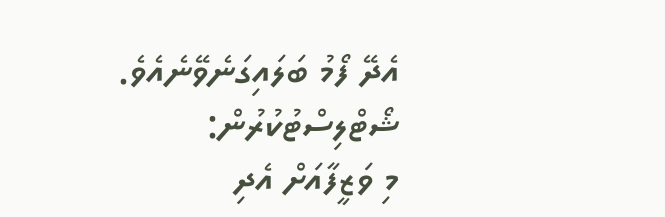އެދޭ ފޯމު ބަލައިގަނެވޭނެއެވެ.
ޝޯޓްލިސްޓުކުރުން:
މި ވަޒީފާއަށް އެދި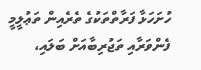ހުށަހަޅާ ފަރާތްތަކުގެ ތެރެއިން ތަޢުލީމީ ފެންވަރާއި ތަޖުރިބާއަށް ބަލައި،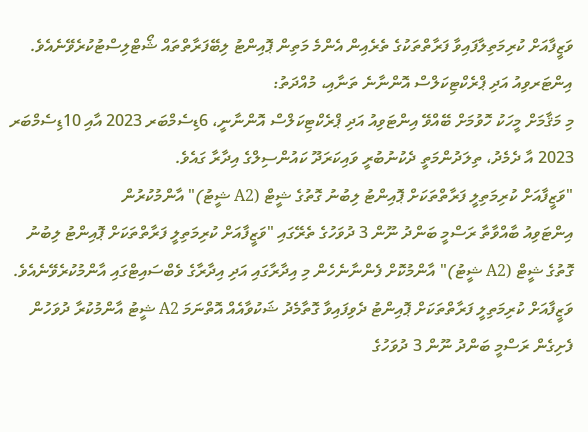ވަޒީފާއަށް ކުރިމަތިލާފައިވާ ފަރާތްތަކުގެ ތެރެއިން އެންމެ މަތިން ޕޮއިންޓު ލިބޭފަރާތްތައް ޝޯޓްލިސްޓުކުރެވޭނެއެވެ.
އިންޓަރވިއު އަދި ޕްރެކްޓިކަލްސް އޮންނާނެ ތަނާއި، މުއްދަތު:
މި މަޤާމަށް މީހަކު ހޮވުމަށް ބޭއްވޭ އިންޓަވިއު އަދި ޕްރެކްޓިކަލްސް އޮންނާނީ، 6ޑިސެމްބަރ 2023 އާއި 10ޑިސެމްބަރ 2023 އާ ދެމެދު، ތިލަދުންމަތީ ދެކުނުބުރީ ވައިކަރަދޫ ކައުންސިލްގެ އިދާރާ ގައެވެ.
"ވަޒީފާއަށް ކުރިމަތިލީ ފަރާތްތަކަށް ޕޮއިންޓު ލިބުނު ގޮތުގެ ޝީޓް (A2 ޝީޓު)" އާންމުކުރުން
އިންޓަވިއު ބާއްވާތާ ރަސްމީ ބަންދު ނޫން 3 ދުވަހުގެ ތެރޭގައި "ވަޒީފާއަށް ކުރިމަތިލީ ފަރާތްތަކަށް ޕޮއިންޓު ލިބުނު ގޮތުގެ ޝީޓް (A2 ޝީޓު)" އާންމުކޮށް ފެންނާނެހެން މި އިދާރާގައި އަދި އިދާރާގެ ވެބްސައިޓްގައި އާންމުކުރެވޭނެއެވެ. ވަޒީފާއަށް ކުރިމަތިލީ ފަރާތްތަކަށް ޕޮއިންޓު ދެވިފައިވާ ގޮތާމެދު ޝަކުވާއެއް އޮތްނަމަ A2 ޝީޓު އާންމުކުރާ ދުވަހުން ފެށިގެން ރަސްމީ ބަންދު ނޫން 3 ދުވަހުގެ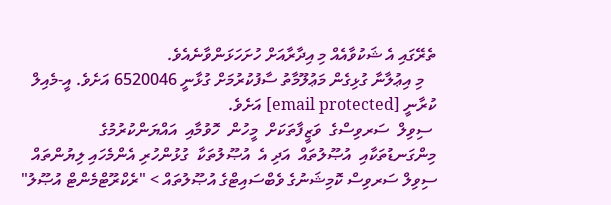ތެރޭގައި އެ ޝަކުވާއެއް މި އިދާރާއަށް ހުށަހަޅަންވާނެއެވެ.
   މި އިޢުލާނާ ގުޅިގެން މަޢުލޫމާތު ސާފުކުރުމަށް ގުޅާނީ 6520046 އަށެވެ. އީ-މެއިލް ކުރާނީ [email protected] އަށެވެ.
 ސިވިލް  ސަރވިސްގެ  ވަޒީފާތަކަށް  މީހުން  ހޮވުމާއި  އައްޔަންކުރުމުގެ  މިންގަނޑުތަކާއި  އުޞޫލުތައް  އަދި އެ  އުޞޫލުތަކާ  ގުޅުންހުރި އެންމެހައި ލިޔުންތައް ސިވިލް ސަރވިސް ކޮމިޝަނުގެ ވެބްސައިޓްގެ އުޞޫލުތައް > "ރެކްރޫޓްމެންޓް އުޞޫލު"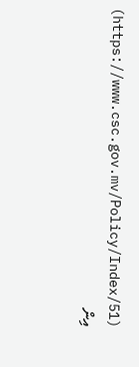(https://www.csc.gov.mv/Policy/Index/51) އިން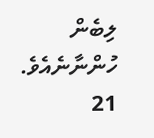ލިބެން ހުންނާނެއެވެ.
21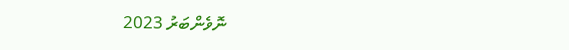ނޮވެންބަރު 2023